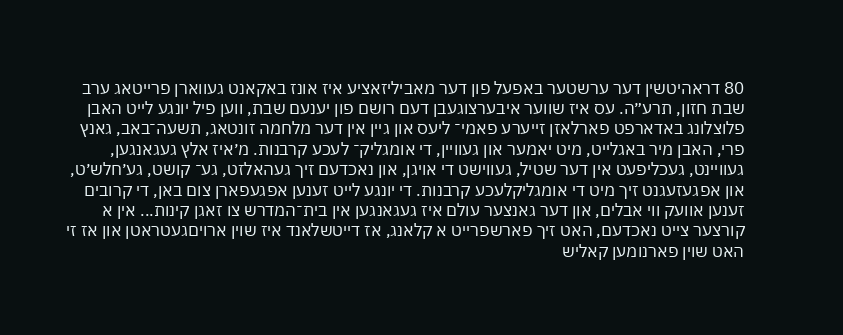80 דראהיטשין דער ערשטער באפעל פון דער מאביליזאציע איז אונז באקאנט געווארן פרייטאג ערב שבת חזון, תרע״ה. עס איז שווער איבערצוגעבן דעם רושם פון יענעם שבת, ווען פיל יונגע לייט האבן פלוצלונג באדארפט פארלאזן זייערע פאמי־ ליעס און גיין אין דער מלחמה זונטאג, תשעה־באב, גאנץ פרי, האבן מיר באגלייט, מיט יאמער און געוויין, די אומגליק־ לעכע קרבנות. מ׳איז אלץ געגאנגען, געוויינט, געכליפעט אין דער שטיל, געווישט די אויגן, און נאכדעם זיך געהאלזט, גע־ קושט, גע׳חלש׳ט, און אפגעזעגנט זיך מיט די אומגליקלעכע קרבנות. די יונגע לייט זענען אפגעפארן צום באן, די קרובים זענען אוועק ווי אבלים, און דער גאנצער עולם איז געגאנגען אין בית־המדרש צו זאגן קינות... אין א קורצער צייט נאכדעם, האט זיך פארשפרייט א קלאנג, אז דייטשלאנד איז שוין ארויםגעטראטן און אז זי האט שוין פארנומען קאליש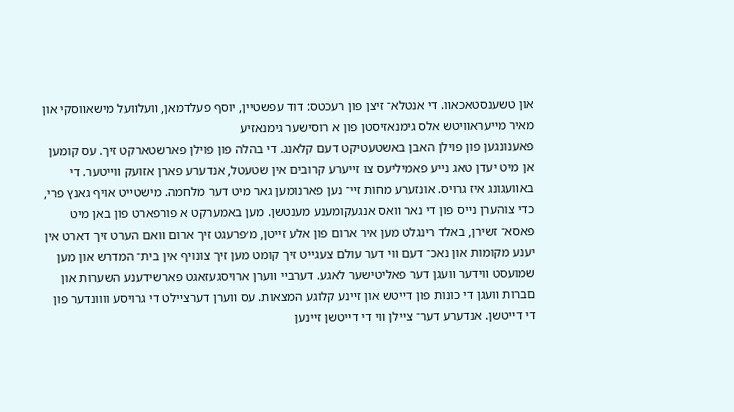און טשענסטאכאװ. די אנטלא־ זיצן פון רעכטס: דוד עפשטיין, יוסף פעלדמאן, װעלװעל מישאװסקי און מאיר מײעראװיטש אלס גימנאזיסטן פון א רוסישער גימנאזיע
פאענונגען פון פוילן האבן באשטעטיקט דעם קלאנג. די בהלה פון פוילן פארשטארקט זיך. עס קומען אן מיט יעדן טאג נײע פאמיליעס צו זײערע קרובים אין שטעטל, אנדערע פארן אזועק װײטער. די באװעגונג איז גרויס. אונזערע מחות זײ־ נען פארנומען גאר מיט דער מלחמה. מישטײט אויף גאנץ פרי, כדי צוהערן נײס פון די נאר װאס אנגעקומענע מענטשן. מען באמערקט א פורפארט פון באן מיט פאסא־ זשירן, באלד רינגלט מען איר ארום פון אלע זײטן, מ׳פרעגט זיך ארום װאם הערט זיך דארט אין יענע מקומות און נאכ־ דעם װי דער עולם צעגײט זיך קומט מען זיך צונויף אין בית־ המדרש און מען שמועסט װידער װעגן דער פאליטישער לאגע. דערבײ װערן ארויסגעזאגט פארשידענע השערות און םברות װעגן די כונות פון דײטש און זײנע קלוגע המצאות. עס װערן דערצײלט די גרויסע וווונדער פון די דײטשן. אנדערע דער־ צײלן װי די דײטשן זײנען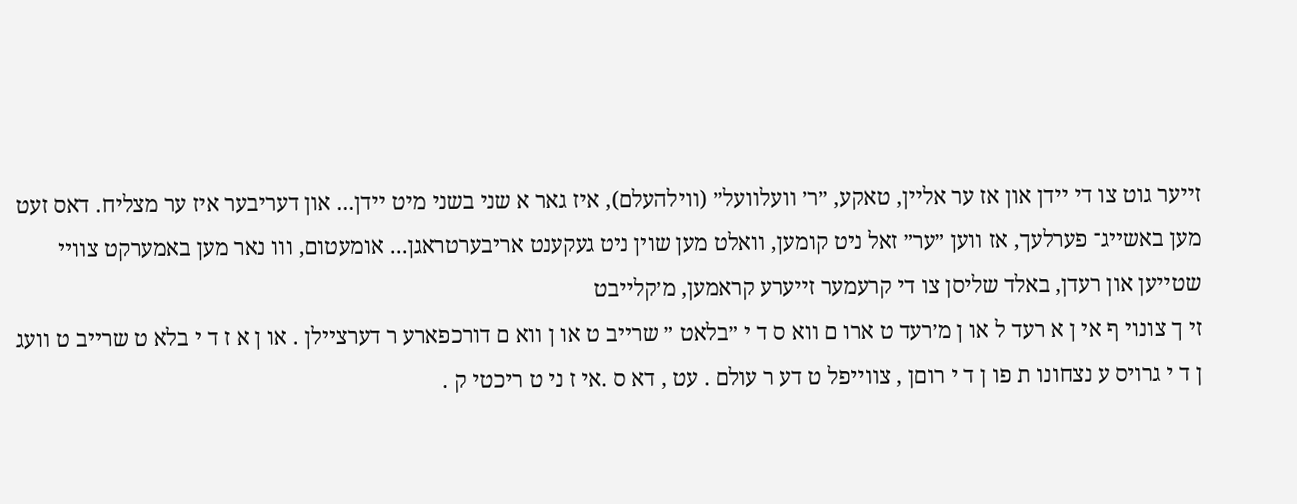זײער גוט צו די ײדן און אז ער אלײן, טאקע, ״ר׳ װעלװעל״ (װילהעלם), איז גאר א שני בשני מיט ײדן... און דעריבער איז ער מצליח. דאס זעט מען באשײג־ פערלעך, אז װען ״ער״ זאל ניט קומען, װאלט מען שוין ניט געקענט אריבערטראגן... אומעטום, ווו נאר מען באמערקט צװײ שטײען און רעדן, באלד שליסן צו די קרעמער זײערע קראמען, מ׳קלײבט
זי ך צונוי ף אי ן א רעד ל או ן מ׳רעד ט ארו ם װא ס ד י ״בלאט ״ שרײב ט או ן װא ם דורכפארע ר דערצײלן . או ן א ז ד י בלא ט שרײב ט װעג ן ד י גרויס ע נצחונו ת פו ן ד י רוםן , צװײפל ט דע ר עולם . עט , דא ס .אי ז ני ט ריכטי ק .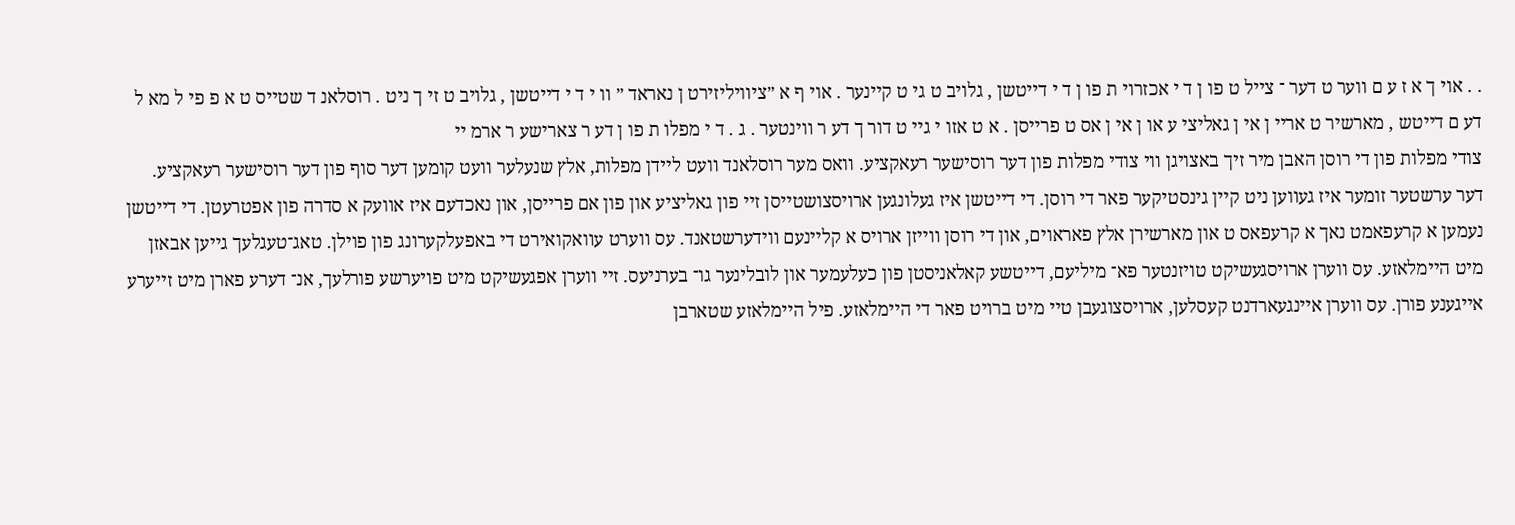. . אוי ך א ז ע ם װער ט דער ־ צײל ט פו ן ד י אכזרױ ת פו ן ד י דייטשן , גלויב ט גי ט קײנער . אוי ף א ״ציװיליזירט ן נאראד ״ װ י ד י דײטשן , גלויב ט זי ך ניט . רוסלאנ ד שטײס ט א פ פי ל מא ל דע ם דײטש , מארשיר ט ארײ ן אי ן גאליצי ע או ן אי ן אס ט פרײסן . א ט אזו י גײ ט דור ך דע ר װינטער . ג . ד י מפלו ת פו ן דע ר צארישע ר ארמ ײ
צודי מפלות פון די רוסן האבן מיר זיך באצויגן װי צודי מפלות פון דער רוסישער רעאקציע. װאס מער רוסלאנד װעט לײדן מפלות, אלץ שנעלער װעט קומען דער סוף פון דער רוסישער רעאקציע. דער ערשטער זומער איז געװען ניט קײן גינסטיקער פאר די רוסן. די דײטשן איז געלונגען ארויסצושטײסן זײ פון גאליציע און פון אם פרײסן, און נאכדעם איז אװעק א סדרה פון אפטרעטן. די דײטשן נעמען א קרעפאמט נאך א קרעפאס ט און מארשירן אלץ פאראוים, און די רוסן װײזן ארויס א קלײנעם װידערשטאנד. עס װערט עװאקואירט די באפעלקערונג פון פוילן. טאג־טעגלעך גײען אבאזן מיט הײמלאזע. עס װערן ארויסגעשיקט טויזנטער פא־ מיליעם, דייטשע קאלאניסטן פון כעלעמער און לובלינער גו־ בערניעס. זײ װערן אפגעשיקט מיט פויערשע פורלעך, אנ־ דערע פארן מיט זײערע אײגענע פורן. עס װערן אײנגעארדנט קעסלען, ארויסצוגעבן טײ מיט ברויט פאר די היימלאזע. פיל היימלאזע שטארבן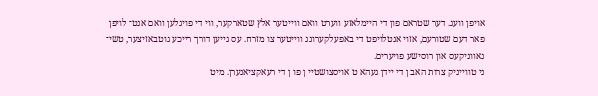אויפן װעג. דער שטראם פון די הײמלאזע װערט װאם װײטער אלץ שטארקער, װי די פויגלען װאם אנט־ לויפן פאר דעם שטורעם, אזוי אנטלויפט די באפעלקערונג װײטער צו מזרח. עס גײען דורך רײכע גוטבאזיצער, טשי־ נאװניקעס און רוסישע פויערים.
ני טװײניק צרות האב ן די ײדן געהא ט אויסצושטײ ן פו ן די רעאקציאנערן. מיט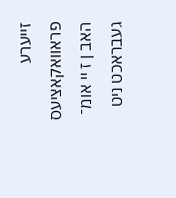זייערע פראװאקאציעס האב ן ז ײ אומ־ געבראכט ניט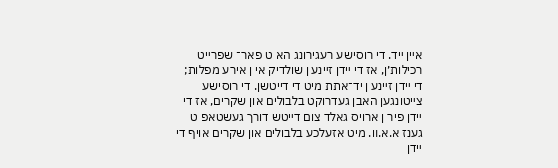אײן ײד. די רוסישע רעגירונג הא ט פאר־ שפרײט רכילות׳ן, אז די ײדן זײנע ן שולדיק אי ן אירע מפלות; די ײדן זײנע ן יד־אתת מיט די דייטשן. די רוסישע צײטונגען האבן געדרוקט בלבולים און שקרים, אז די ײדן פיר ן ארויס גאלד צום דײטש דורך געשטאפ ט גענז א.א.װ. מיט אזעלכע בלבולים און שקרים אויף די ײדן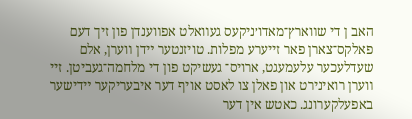האב ן די שװארץ־מאדו׳ניקעס געװאלט אפװענדן פון זיך דעם פאלקס־צארן פאר זייערע מפלות. טויזנטער ײדן װערן, אלם שעדלעכער עלעמעגט, ארויס־ געשיקט פון די מלחמה־געביטן. זיי װערן רואינירט און פאלן צו לאסט אויף דער איבעריקער ײדישער באפעלקערונג. כאטש אין דער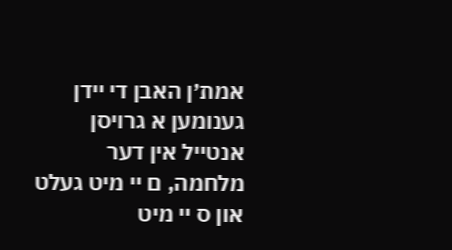אמת׳ן האבן די ײדן גענומען א גרויסן אנטײל אין דער מלחמה, ם ײ מיט געלט און ס ײ מיט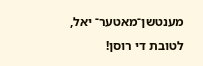מענטשן־מאטער־ יאל, לטובת די רוסן!